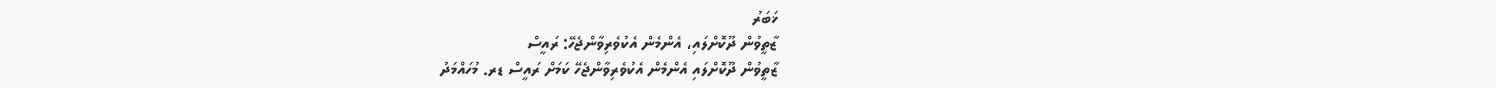ޚަބަރު
ޒާތީވުން ދޫކޮށްލައި، އެންމެން އެކުވެރިވާންޖެހޭ: ރައީސް
ޒާތީވުން ދޫކޮށްލައި އެންމެން އެކުވެރިވާންޖެހޭ ކަމަށް ރައީސް ޑރ. މުހައްމަދު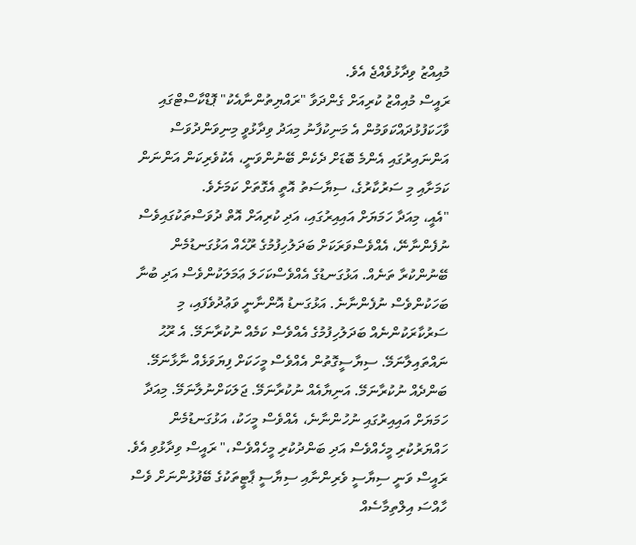މުއިއްޒު ވިދާޅުވެއްޖެ އެވެ.
ރައީސް މުއިއްޒު ކުރިއަށް ގެންދަވާ "ރައްޔިތުންނާއެކު" ޕޮޑްކާސްޓްގައި ވާހަކަފުޅުދައްކަވަމުން އެ މަނިކުފާނު މިއަދު ވިދާޅުވީ މިނިވަންދުވަސް އަންނައިރުގައި އެންމެ ބޮޑަށް ދެކެން ބޭނުންވަނީ، އެކުވެރިކަން އަންނަން ކަމަށާއި މި ސަރުކާރުގެ، ސިޔާސަތު އޮތީ އެގޮތަށް ކަމަށެވެ.
"އެއީ، މިއަދާ ހަމަޔަށް އައިއިރުގައި، އަދި ކުރިއަށް އޮތް ދުވަސްތަކުގައިވެސް ނުފެންނާނޭ، އެއްވެސްވަރަކަށް ބަދަލުހިފުމުގެ ރޫޙެއް އަޅުގަނޑުމެން ބޭނުންކުރާ ތަނެއް. އަޅުގަނޑުގެ އެއްވެސްކަހަލަ ޢަމަލަކުންވެސް އަދި ބުނާ ބަހަކުންވެސް ނުފެންނާނެ. އަޅުގަނޑު އޮންނާނީ ވަޢުދުވެފައި، މި ސަރުކާރަކުންނެއް ބަދަލުހިފުމުގެ އެއްވެސް ކަމެއް ނުކުރާނަމޭ. އެ ރޫޙު ނައްތައިލާނަމޭ. ސިޔާސީގޮތުން އެއްވެސް މީހަކަށް ފިޔަވަޅެއް ނާޅާނަމޭ. ބަންދެއް ނުކުރާނަމޭ. އަނިޔާއެއް ނުކުރާނަމޭ. ޖަލަކަށްނުލާނަމޭ. މިއަދާ ހަމަޔަށް އައިއިރުގައި ނުހުންނާނެ، އެއްވެސް މީހަކު، އަޅުގަނޑުމެން ހައްޔަރުކުރި މީހެއްވެސް އަދި ބަންދުކުރި މީހެއްވެސް،" ރައީސް ވިދާޅުވި އެވެ.
ރައީސް ވަނީ ސިޔާސީ ވެރިންނާއި ސިޔާސީ ޕާޓީތަކުގެ ބޭފުޅުންނަށް ވެސް ހާއްސަ އިލްތިމާސެއް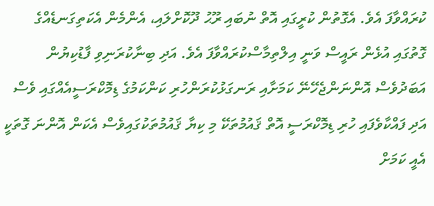ކުރައްވާފަ އެވެ. އެގޮތުން ކުރީގައި އޮތް ނުބައި ރޫޙު ދޫކޮށްލައި، އެންމެން އެކަތިގަނޑެއްގެ ގޮތުގައި އުޅެން ރައީސް ވަނީ އިލްތިމާސްކުރައްވާފަ އެވެ. އަދި ބިނާކުރަނިވި ފާޑުކިޔުން އަބަދުވެސް އޮންނަންޖެހޭނޭ ކަމަށާއި ރަނގަޅުކުރަންހުރި ކަންކަމުގެ ޑިމޮކްރަސީއެއްގައި ވެސް އަދި ފައްކާވެފައި ހުރި ޑިމޮކްރަސީ އޮތް ޤައުމުތަކޭ މި ކިޔާ ޤައުމުތަކުގައިވެސް އެކަން އޮންނަ ގޮތަކީ އެއީ ކަމަށް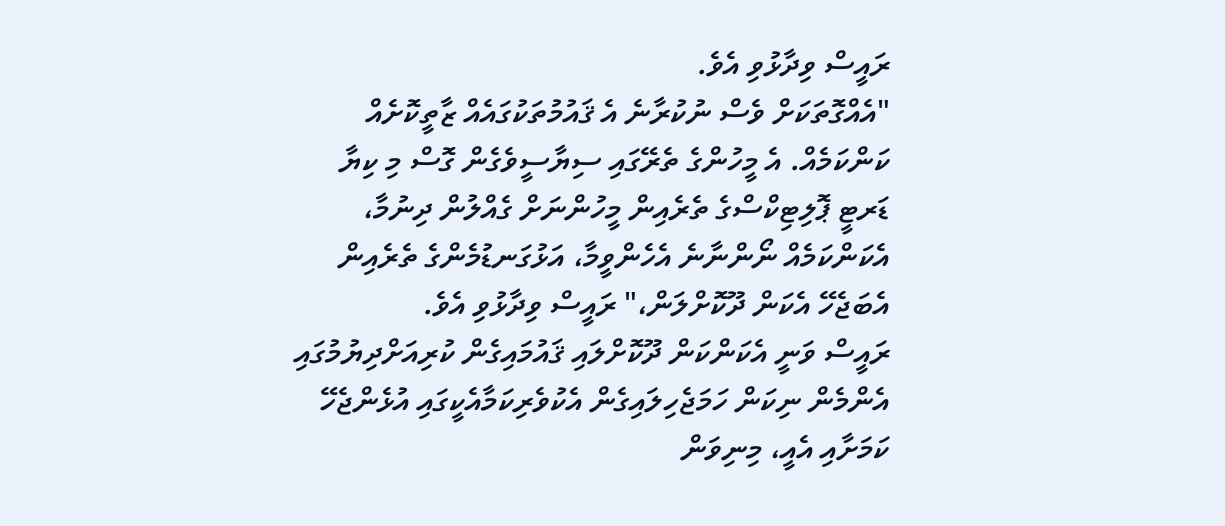ރައީސް ވިދާޅުވި އެވެ.
"އެއްގޮތަކަށް ވެސް ނުކުރާނެ އެ ޤައުމުތަކުގައެއް ޒާތީކޮށެއް ކަންކަމެއް. އެ މީހުންގެ ތެރޭގައި ސިޔާސީވެގެން ގޮސް މި ކިޔާ ޑަރޓީ ޕޮލިޓިކްސްގެ ތެރެއިން މީހުންނަށް ގެއްލުން ދިނުމާ، އެކަންކަމެއް ނޯންނާނެ އެހެންވީމާ، އަޅުގަނޑުމެންގެ ތެރެއިން އެބަޖެހޭ އެކަން ދޫކޮށްލަން،" ރައީސް ވިދާޅުވި އެވެ.
ރައީސް ވަނީ އެކަންކަން ދޫކޮށްލައި ޤައުމައިގެން ކުރިއަށްދިޔުމުގައި އެންމެން ނިކަން ހަމަޖެހިލައިގެން އެކުވެރިކަމާއެކީގައި އުޅެންޖެހޭ ކަމަށާއި އެއީ، މިނިވަން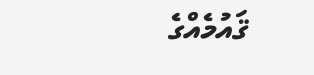ޤައުމެއްގެ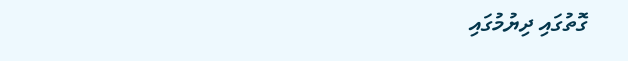ގޮތުގައި ދިޔުމުގައި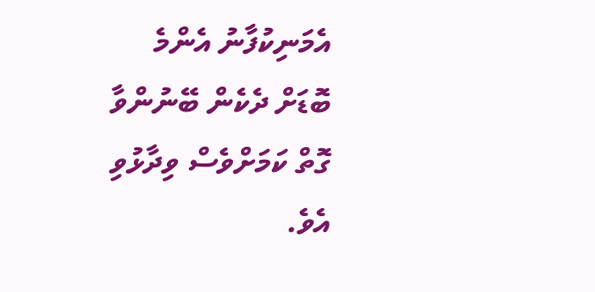އެމަނިކުފާނު އެންމެ ބޮޑަށް ދެކެން ބޭނުންވާ ގޮތް ކަމަށްވެސް ވިދާޅުވި އެވެ.